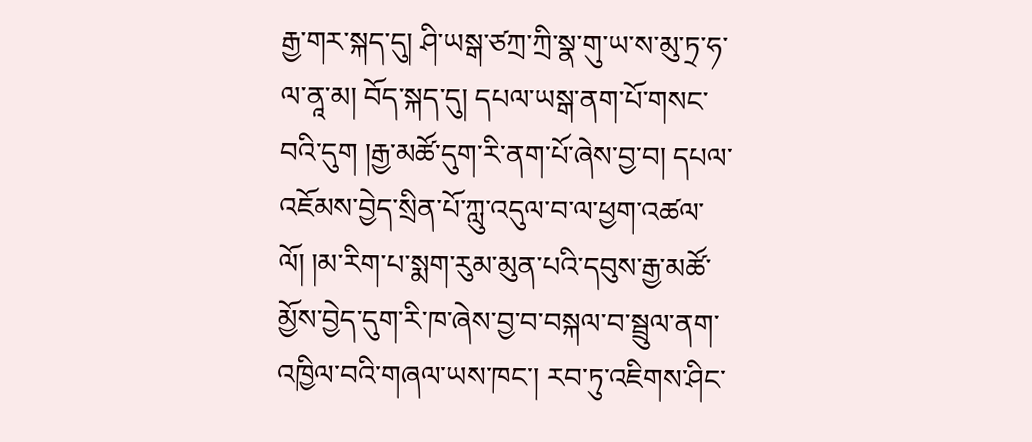རྒྱ་གར་སྐད་དུ། ཤི་ཡསྒ་ཙཀྲ་ཀྲི་སྣ་གུ་ཡ་ས་མུ་ཏྲ་ཧ་ལ་ནཱ་མ། བོད་སྐད་དུ། དཔལ་ཡསྒ་ནག་པོ་གསང་བའི་དུག །རྒྱ་མཚོ་དུག་རི་ནག་པོ་ཞེས་བྱ་བ། དཔལ་འཇོམས་བྱེད་སྲིན་པོ་ཀླུ་འདུལ་བ་ལ་ཕྱག་འཚལ་ལོ། །མ་རིག་པ་སྨག་རུམ་མུན་པའི་དབུས་རྒྱ་མཚོ་མྱོས་བྱེད་དུག་རི་ཁ་ཞེས་བྱ་བ་བསྐལ་བ་སྦྲུལ་ནག་འཁྱིལ་བའི་གཞལ་ཡས་ཁང་། རབ་ཏུ་འཇིགས་ཤིང་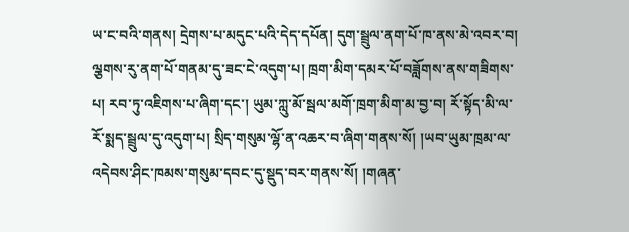ཡ་ང་བའི་གནས། དྲེགས་པ་མདུང་པའི་དེད་དཔོན། དུག་སྦྲུལ་ནག་པོ་ཁ་ནས་མེ་འབར་བ། ལྕགས་རུ་ནག་པོ་གནམ་དུ་ཟང་ངེ་འདུག་པ། ཁྲག་མིག་དམར་པོ་བཟློགས་ནས་གཟིགས་པ། རབ་ཏུ་འཇིགས་པ་ཞིག་དང་། ཡུམ་ཀླུ་མོ་སྦལ་མགོ་ཁྲག་མིག་མ་བྱ་བ། རོ་སྟོད་མི་ལ་རོ་སྨད་སྦྲུལ་དུ་འདུག་པ། སྲིད་གསུམ་ལྷོ་ན་འཆར་བ་ཞིག་གནས་སོ། །ཡབ་ཡུམ་ཁྲམ་ལ་འདེབས་ཤིང་ཁམས་གསུམ་དབང་དུ་སྡུད་བར་གནས་སོ། །གཞན་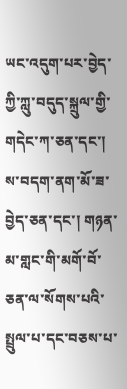ཡང་འདུག་པར་བྱེད་ཀྱི་ཀླུ་བདུད་སྐྲུལ་གྱི་གདེང་ཀ་ཅན་དང་། ས་བདག་ནག་མོ་ཟ་བྱེད་ཅན་དང་། གཉན་མ་གླང་གི་མགོ་བོ་ཅན་ལ་སོགས་པའི་སྤྲུལ་པ་དང་བཅས་པ་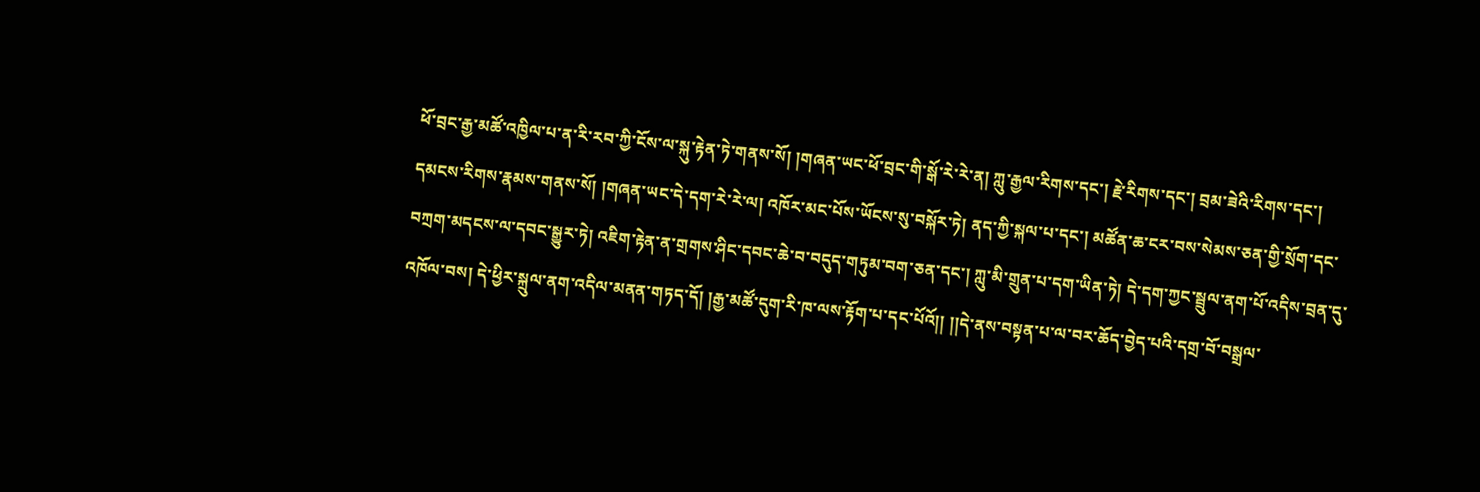ཕོ་བྲང་རྒྱ་མཚོ་འཁྱིལ་པ་ན་རི་རབ་ཀྱི་ངོས་ལ་སྐུ་རྟེན་ཏེ་གནས་སོ། །གཞན་ཡང་ཕོ་བྲང་གི་སྒོ་རེ་རེ་ན། ཀླུ་རྒྱལ་རིགས་དང་། རྗེ་རིགས་དང་། བྲམ་ཟེའི་རིགས་དང་། དམངས་རིགས་རྣམས་གནས་སོ། །གཞན་ཡང་དེ་དག་རེ་རེ་ལ། འཁོར་མང་པོས་ཡོངས་སུ་བསྐོར་ཏེ། ནད་ཀྱི་སྐལ་པ་དང་། མཚོན་ཆ་ངར་བས་སེམས་ཅན་གྱི་སྲོག་དང་བཀྲག་མདངས་ལ་དབང་སྒྱུར་ཏེ། འཇིག་རྟེན་ན་གྲགས་ཤིང་དབང་ཆེ་བ་བདུད་གཏུམ་བག་ཅན་དང་། ཀླུ་མི་གྲུན་པ་དག་ཡིན་ཏེ། དེ་དག་ཀྱང་སྦྲུལ་ནག་པོ་འདིས་བྲན་དུ་འཁོལ་བས། དེ་ཕྱིར་སྐྲུལ་ནག་འདིལ་མནན་གཏད་དོ། །རྒྱ་མཚོ་དུག་རི་ཁ་ལས་རྟོག་པ་དང་པོའོ།། །།དེ་ནས་བསྟན་པ་ལ་བར་ཆོད་བྱེད་པའི་དགྲ་བོ་བསྒྲལ་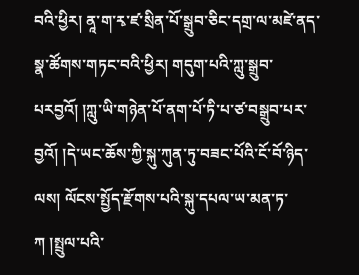བའི་ཕྱིར། ནཱ་ག་རྭ་ཛ་སྲིན་པོ་སྒྲུབ་ཅིང་དགྲ་ལ་མཛེ་ནད་སྣ་ཚོགས་གཏང་བའི་ཕྱིར། གདུག་པའི་ཀླུ་སྒྲུབ་པརབྱའོ། །ཀླུ་ཡི་གཉེན་པོ་ནག་པོ་ཏི་པ་ཙ་བསྒྲུབ་པར་བྱའོ། །དེ་ཡང་ཆོས་ཀྱི་སྐུ་ཀུན་ཏུ་བཟང་པོའི་ངོ་བོ་ཉིད་ལས། ལོངས་སྤྱོད་རྫོགས་པའི་སྐུ་དཔལ་ཡ་མན་ཏ་ཀ །སྤྲུལ་པའི་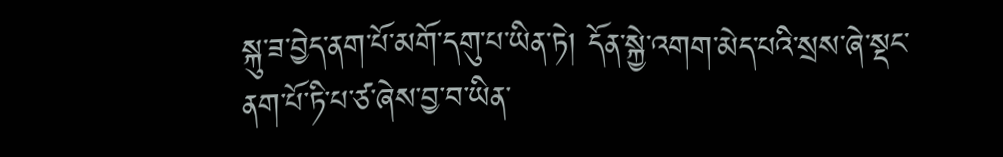སྐུ་ཟ་བྱེད་ནག་པོ་མགོ་དགུ་པ་ཡིན་ཏེ། དོན་སྐྱེ་འགག་མེད་པའི་སྲས་ཞེ་སྡང་ནག་པོ་ཏི་པ་ཙ་ཞེས་བྱ་བ་ཡིན་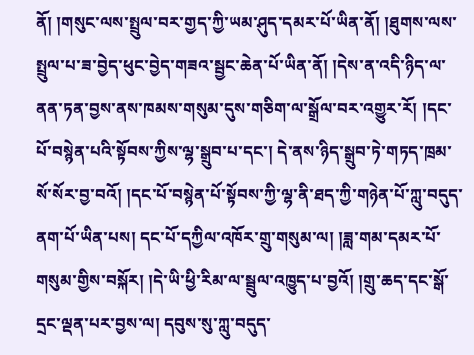ནོ། །གསུང་ལས་སྤྲུལ་བར་གྱད་ཀྱི་ཡམ་ཤུད་དམར་པོ་ཡིན་ནོ། །ཐུགས་ལས་སྤྲུལ་པ་ཟ་བྱེད་ཕུང་བྱེད་གཟའ་སྦྱང་ཆེན་པོ་ཡིན་ནོ། །དེས་ན་འདི་ཉིད་ལ་ནན་ཏན་བྱས་ནས་ཁམས་གསུམ་དུས་གཅིག་ལ་སྒྲོལ་བར་འགྱུར་རོ། །དང་པོ་བསྙེན་པའི་སྟོབས་ཀྱིས་ལྷ་སྒྲུབ་པ་དང་། དེ་ནས་ཉིད་སྒྲུབ་ཏེ་གཏད་ཁྲམ་སོ་སོར་བྱ་བའོ། །དང་པོ་བསྙེན་པོ་སྟོབས་ཀྱི་ལྷ་ནི་ཐད་ཀྱི་གཉེན་པོ་ཀླུ་བདུད་ནག་པོ་ཡིན་པས། དང་པོ་དཀྱིལ་འཁོར་གྲུ་གསུམ་ལ། །ཟླ་གམ་དམར་པོ་གསུམ་གྱིས་བསྐོར། །དེ་ཡི་ཕྱི་རིམ་ལ་སྦྲུལ་འཁྱུད་པ་བྱའོ། །གྲུ་ཆད་དང་སྒོ་དྲང་ལྡན་པར་བྱས་ལ། དབུས་སུ་ཀླུ་བདུད་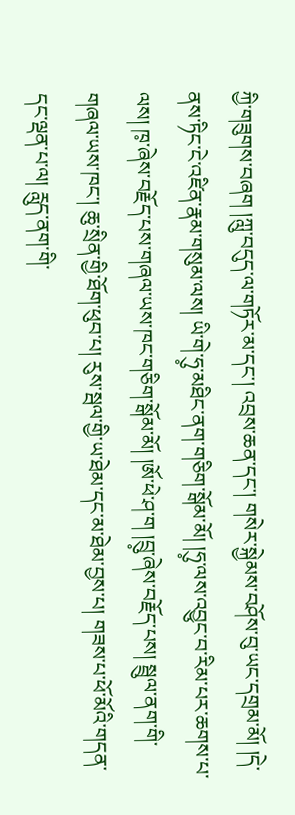ཀྱི་གཟུགས་བཞག །ཀླུ་བདུད་ལ་གཏོར་མ་དང་། འབྲས་ཆན་དང་། གསེར་སྐྱེམས་བཤོས་བུ་ཡང་དགྲམ་མོ། །དེ་ནས་ཏིང་ངེ་འཛིན་རྣམ་གསུམ་ལས། ཡི་གེ་ཧུ༷་མཐིང་ནག་གཅིག་སྒོམ་མོ། །ཧུ༷་ལས་འབྱུང་བ་རིམ་པར་ཆགས་པ་ལས། ཁ༷་ཞེས་བརྗོད་པས་གཞལ་ཡས་ཁང་གཅིག་སྒོམ་མོ། །ཨོ་ཕེ་ཤ་ག །བྲུ༷་ཞེས་བརྗོད་པས། སྦྲུལ་ནག་གི་གཞལ་ཡས་ཁང་། ཆུ་སྲིན་གྱི་ཐོག་ཕུབ་པ། རུས་སྦལ་གྱི་ཡ་ཐེམ་དང་མ་ཐེམ་བྱས་པ། གཟས་པ་ཕོ་མོའི་གདན་དང་ལྡན་པ་ལ། རླུད་ནག་གི་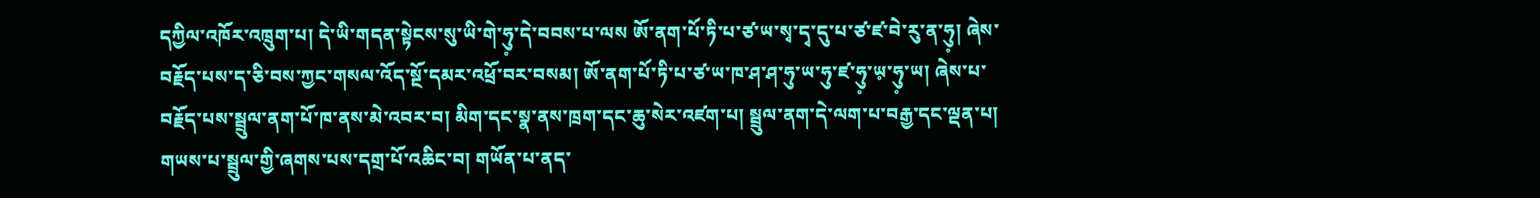དཀྱིལ་འཁོར་འཁྲུག་པ། དེ་ཡི་གདན་སྟེངས་སུ་ཡི་གེ་ཧུ༷་དེ་བབས་པ་ལས ཨོ་ནག་པོ་ཏི་པ་ཙ་ཡ་སྭ་དྭ་དུ་པ་ཙ་ཛ་བེ་རུ་ན་ཧུ༷། ཞེས་བརྗོད་པས་ད་ཅི་བས་ཀྱང་གསལ་འོད་སྔོ་དམར་འཕྲོ་བར་བསམ། ཨོ་ནག་པོ་ཏི་པ་ཙ་ཡ་ཁ་ཤ་ཤ་ཧུ་ཡ་ཧུ་ཛ་ཧུ༷་ཡ༷་ཧུ༷་ཡ། ཞེས་པ་བརྗོད་པས་སྦྲུལ་ནག་པོ་ཁ་ནས་མེ་འབར་བ། མིག་དང་སྣ་ནས་ཁྲག་དང་ཆུ་སེར་འཛག་པ། སྦྲུལ་ནག་དེ་ལག་པ་བརྒྱ་དང་ལྡན་པ། གཡས་པ་སྦྲུལ་གྱི་ཞགས་པས་དགྲ་པོ་འཆིང་བ། གཡོན་པ་ནད་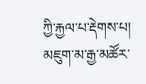ཀྱི་རྐྱལ་པ་རྡེགས་པ། མཇུག་མ་རྒྱ་མཚོར་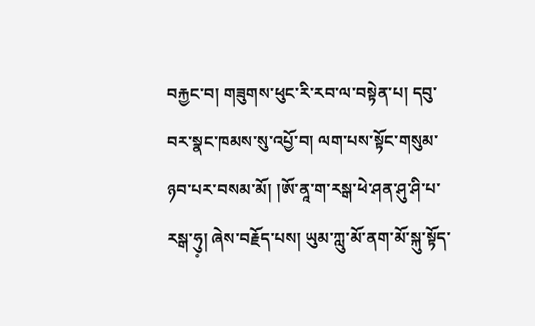བརྐྱང་བ། གཟུགས་ཕུང་རི་རབ་ལ་བསྟེན་པ། དབུ་བར་སྣང་ཁམས་སུ་འཔྱོ་བ། ལག་པས་སྟོང་གསུམ་ཉབ་པར་བསམ་མོ། །ཨོ་ནཱ་ག་རསྒ་ཕེ་ཤན་ཤུ་ཤི་པ་རསྒ་ཧུ༷། ཞེས་བརྗོད་པས། ཡུམ་ཀླུ་མོ་ནག་མོ་སྐུ་སྟོད་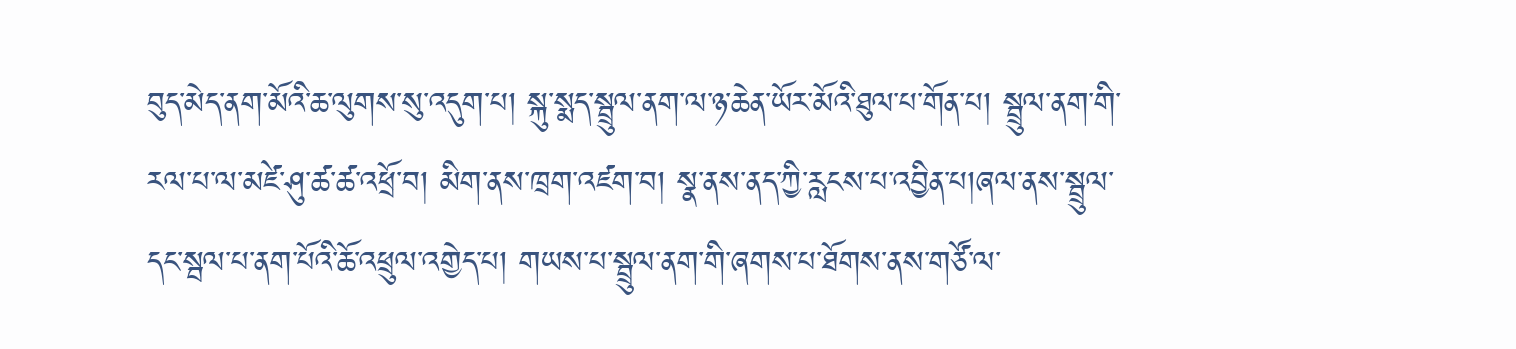བུད་མེད་ནག་མོའི་ཆ་ལུགས་སུ་འདུག་པ། སྐུ་སྨད་སྦྲུལ་ནག་ལ་ཉ་ཆེན་ཡོར་མོའི་ཐུལ་པ་གོན་པ། སྦྲུལ་ནག་གི་རལ་པ་ལ་མཛེ་ཤུ་ཚ་ཚ་འཕྲོ་བ། མིག་ནས་ཁྲག་འཛག་བ། སྣ་ནས་ནད་ཀྱི་རླངས་པ་འབྱིན་པ།ཞལ་ནས་སྦྲུལ་དང་སྦལ་པ་ནག་པོའི་ཆོ་འཕྲུལ་འགྱེད་པ། གཡས་པ་སྦྲུལ་ནག་གི་ཞགས་པ་ཐོགས་ནས་གཙོ་ལ་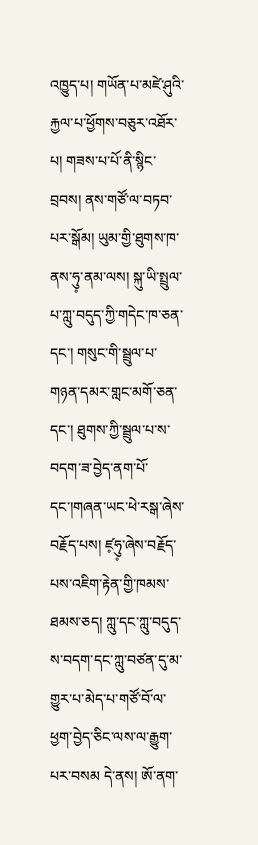འཁྱུད་པ། གཡོན་པ་མཛེ་ཤུའི་རྐྱལ་པ་ཕྱོགས་བཅུར་འཐོར་པ། གཟས་པ་པོ་ནི་སྙིང་བྲབས། ནས་གཙོ་ལ་བཏབ་པར་སྒོམ། ཡུམ་གྱི་ཐུགས་ཁ་ནས་ཧུ༷་ནམ་ལས། སྐུ་ཡི་སྤྲུལ་པ་ཀླུ་བདུད་ཀྱི་གདེང་ཁ་ཅན་དང་། གསུང་གི་སྦྲུལ་པ་གཉན་དམར་གླང་མགོ་ཅན་དང་། ཐུགས་ཀྱི་སྦྲུལ་པ་ས་བདག་ཟ་བྱེད་ནག་པོ་དང་།གཞན་ཡང་ཕེ་རསྒ་ཞེས་བརྗོད་པས། ཛ༷ཧུ༷་ཞེས་བརྗོད་པས་འཇིག་རྟེན་གྱི་ཁམས་ཐམས་ཅད། ཀླུ་དང་ཀླུ་བདུད་ས་བདག་དང་ཀླུ་བཙན་དུ་མ་གྱུར་པ་མེད་པ་གཙོ་བོ་ལ་ཕྱག་བྱེད་ཅིང་ལས་ལ་རྒྱུག་པར་བསམ དེ་ནས། ཨོ་ནག་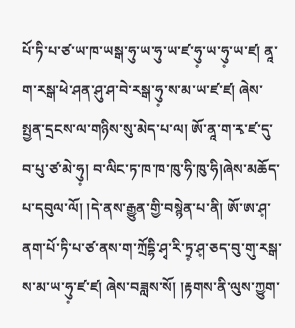པོ་ཏི་པ་ཙ་ཡ་ཁ་ཡསྒ་ཧུ་ཡ་ཧུ་ཡ་ཛ་ཧུ༷་ཡ་ཧུ༷་ཡ་ཛ། ནཱ་ག་རསྒ་ཕེ་ཤན་ཤུ་ཤ་བེ་རསྒ་ཧུ༷་ས་མ་ཡ་ཛ་ཛ། ཞེས་སྤྱན་དྲངས་ལ་གཉིས་སུ་མེད་པ་ལ། ཨོ་ནཱ་ག་རྭ་ཛ་དུ་བ་པུ་ཙ་མེ་ཧུ༷། བ་ལིང་ཏ་ཁ་ཁ་ཁུ་ཧི་ཁུ་ཧི།ཞེས་མཆོད་པ་དབུལ་ལོ། །དེ་ནས་རྒྱུན་གྱི་བསྙེན་པ་ནི། ཨོ་ཨ་ཤ༷་ནག་པོ་ཏི་པ་ཙ་ནས་ག་ཀྲོདྷི་ཤྭ་རི་ཏྲ༷་ཤ༷་ཅད་བུ་གུ་རསྒ་ས་མ་ཡ་ཧུ༷་ཛ་ཛ། ཞེས་བཟླས་སོ། །རྟགས་ནི་ལུས་ཀྱུག་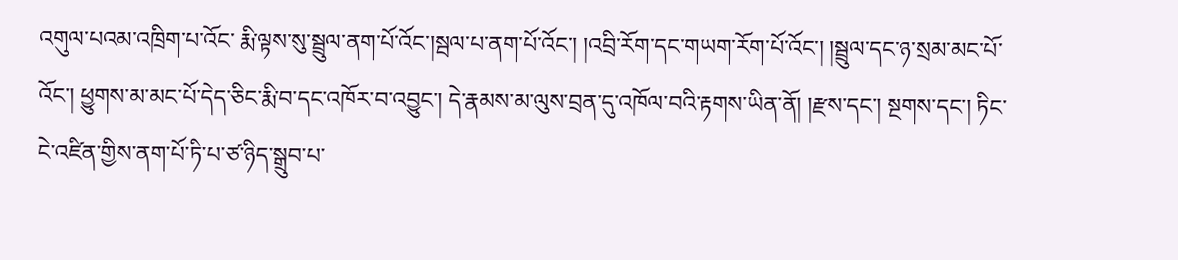འགུལ་པའམ་འཁྲིག་པ་འོང་ རྨི་ལྟས་སུ་སྦྲུལ་ནག་པོ་འོང་།སྦལ་པ་ནག་པོ་འོང་། །འབྲི་རོག་དང་གཡག་རོག་པོ་འོང་། །སྦྲུལ་དང་ཉ་སྲམ་མང་པོ་འོང་། ཕྱུགས་མ་མང་པོ་དེད་ཅིང་རྨི་བ་དང་འཁོར་བ་འབྱུང་། དེ་རྣམས་མ་ལུས་བྲན་དུ་འཁོལ་བའི་རྟགས་ཡིན་ནོ། །རྫས་དང་། སྔགས་དང་། ཏིང་ངེ་འཛིན་གྱིས་ནག་པོ་ཏི་པ་ཙ་ཉིད་སྒྲུབ་པ་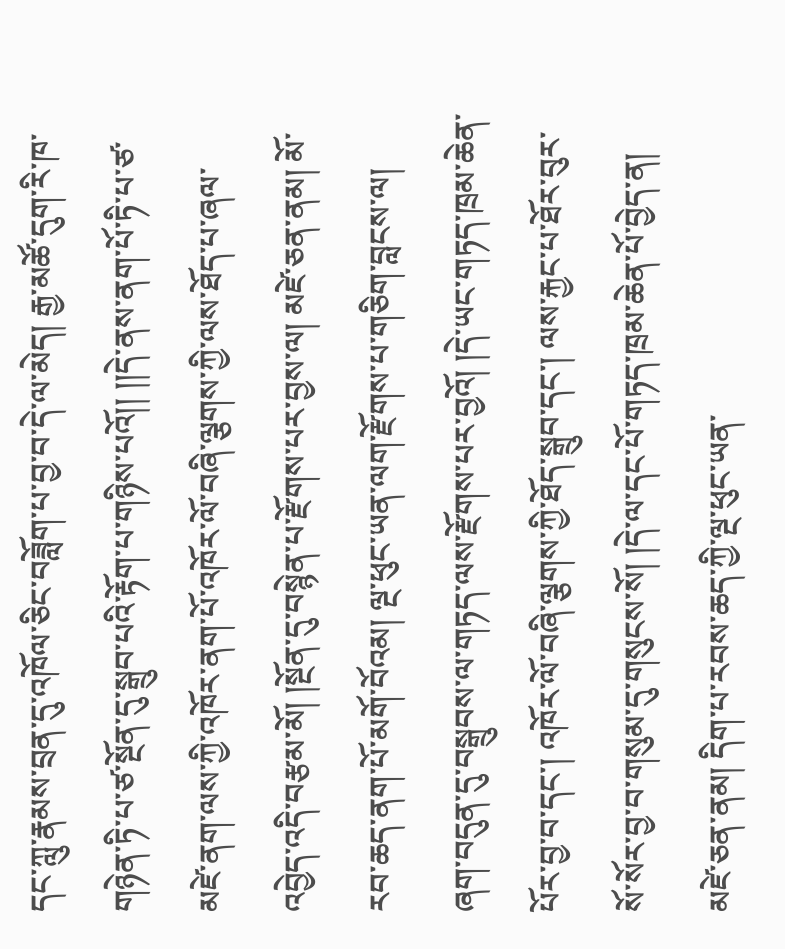དང་ཀླུ་རྣམས་བྲན་དུ་འཁོལ་ཅིང་བཟློག་པ་བྱ་བ་དེ་ལ་མེད། རྒྱ་མཚོ་དུག་རི་ཁ་གཉེན་ཏི་པ་ཙ་སྔོན་དུ་སྒྲུབ་པའི་རྟོག་པ་གཉིས་པའོ།། །།དེ་ནས་ནག་པོ་ཏི་པ་ཙ་མཛེ་ནག་ལས་ཀྱི་འཁོར་ནག་པོ་འཁོར་ལོ་བཞི་ལྕགས་ཀྱི་ལས་ཐོད་པ་ཞལ་འབྱེད་འདི་བརྩམ་མོ། །སྔོན་དུ་བསྙེན་པ་རྫོགས་པར་བྱས་ལ། མཛེ་ཅན་ནམ། མོ་རབ་ཆད་ནག་པོ་མགོ་བོའམ། ལྔ་ཕུང་ཡན་ལག་རྫོགས་པ་གཅིག་བླངས་ལ། ཞག་བདུན་དུ་བསྒྲུབས་ལ་གཏད་ལས་རྫོགས་པར་བྱའོ། །དེ་ཡང་གཏད་ཁྲམ་ཆེན་པོར་བྱ་བ་དང་། འཁོར་ལོ་བཞི་ལྕགས་ཀྱི་ཐོད་སྒྲུབ་དང་། ལས་རྐྱང་པ་ཐོར་བུར་སོ་སོར་བྱ་བ་གསུམ་དུ་གསུངས་སོ། །དེ་ལ་དང་པོ་གཏད་ཁྲམ་ཆེན་པོ་བྱེད་ན། མཛེ་ཅན་ནམ། དིག་པ་རབས་ཆད་ཀྱི་ལྔ་ཕུང་ཡན་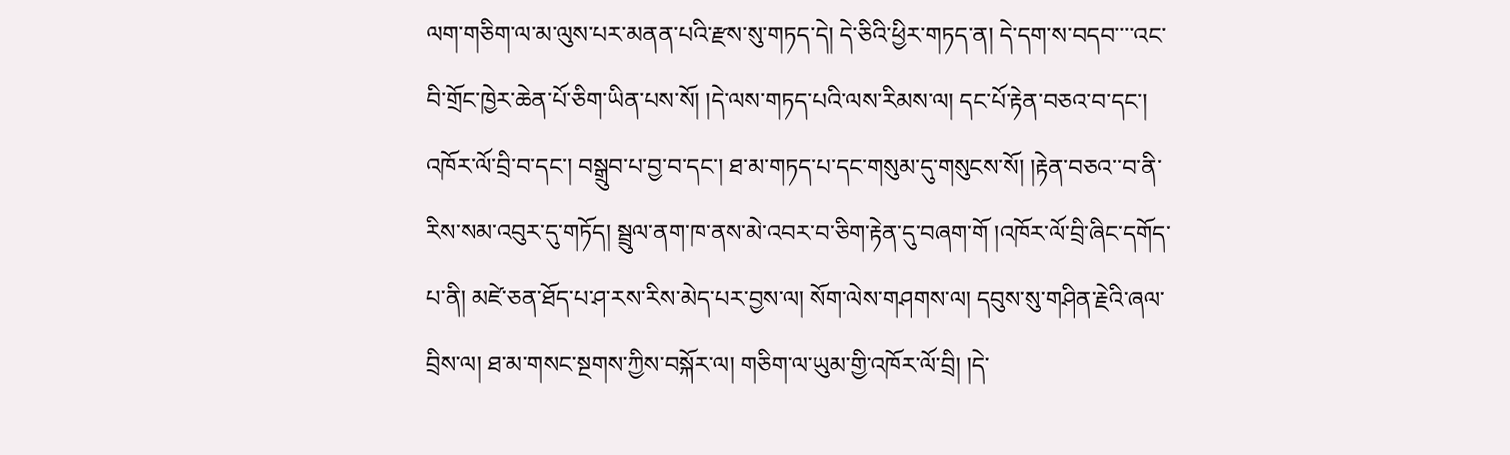ལག་གཅིག་ལ་མ་ལུས་པར་མནན་པའི་རྫས་སུ་གཏད་དེ། དེ་ཅིའི་ཕྱིར་གཏད་ན། དེ་དག་ས་བདབ་་་་འང་བི་གྲོང་ཁྱེར་ཆེན་པོ་ཅིག་ཡིན་པས་སོ། །དེ་ལས་གཏད་པའི་ལས་རིམས་ལ། དང་པོ་རྟེན་བཅའ་བ་དང་། འཁོར་ལོ་བྲི་བ་དང་། བསྒྲུབ་པ་བྱ་བ་དང་། ཐ་མ་གཏད་པ་དང་གསུམ་དུ་གསུངས་སོ། །རྟེན་བཅའ་་བ་ནི་རིས་སམ་འབུར་དུ་གཏོད། སྦྲུལ་ནག་ཁ་ནས་མེ་འབར་བ་ཅིག་རྟེན་དུ་བཞག་གོ །འཁོར་ལོ་བྲི་ཞིང་དགོད་པ་ནི། མཛེ་ཅན་ཐོད་པ་ཤ་རས་རིས་མེད་པར་བྱས་ལ། སོག་ལེས་གཤགས་ལ། དབུས་སུ་གཤིན་རྗེའི་ཞལ་བྲིས་ལ། ཐ་མ་གསང་སྔགས་ཀྱིས་བསྐོར་ལ། གཅིག་ལ་ཡུམ་གྱི་འཁོར་ལོ་བྲི། །དེ་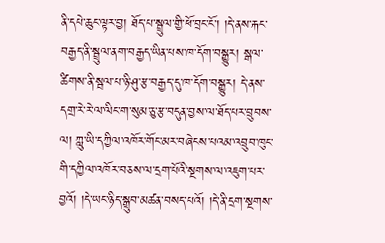ནི་དཔེ་ཆུང་ལྟར་བྱ། ཐོད་པ་སྦྲུལ་གྱི་ཕོ་བྲང་ངོ་། །དེ་ནས་རྐང་བརྒྱད་ནི་སྦྲུལ་ནག་བརྒྱད་ཡིན་པས་ཁ་དོག་བསྒྱུར། སྒལ་ཚིགས་ནི་སྦལ་པ་ཉི་ཤུ་རྩ་བརྒྱད་དུ་ཁ་དོག་བསྒྱུར། དེ་ནས་དགྲ་རེ་རེ་ལ་ལིང་ག་སུམ་ཅུ་རྩ་བདུན་བྱས་ལ་ཐོད་པར་བྲུབས་ལ། ཀླུ་ཡི་དཀྱིལ་འཁོར་གོང་མར་བཞེངས་པའམ་འབྲུབ་ཁུང་གི་དཀྱིལ་འཁོར་བཅས་ལ་དྲག་པོའི་སྔགས་ལ་འཇུག་པར་བྱའོ། །དེ་ཡང་ཉིད་སྒྲུབ་མཚན་བསད་པའོ། །དེ་ནི་དྲག་སྔགས་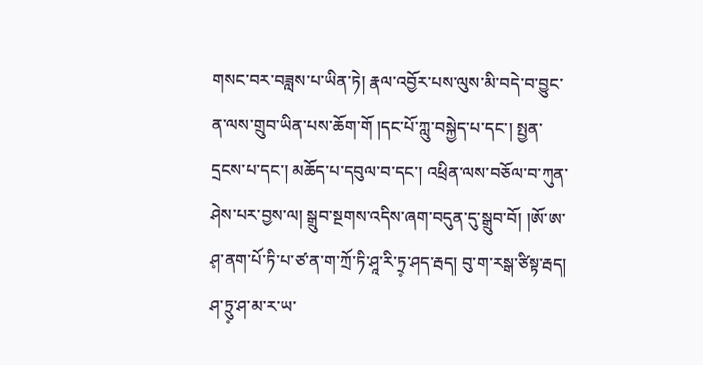གསང་བར་བཟླས་པ་ཡིན་ཏེ། རྣལ་འབྱོར་པས་ལུས་མི་བདེ་བ་བྱུང་ན་ལས་གྲུབ་ཡིན་པས་ཆོག་གོ །དང་པོ་ཀླུ་བསྐྱེད་པ་དང་། སྤྱན་དྲངས་པ་དང་། མཆོད་པ་དབུལ་བ་དང་། འཕྲིན་ལས་བཅོལ་བ་ཀུན་ཤེས་པར་བྱས་ལ། སྒྲུབ་སྔགས་འདིས་ཞག་བདུན་དུ་སྒྲུབ་བོ། །ཨོ་ཨ་ཤ༷་ནག་པོ་ཏི་པ་ཙ་ན་ག་ཀྲོ་ཏི་ཤཱ་རི་ཏྲ༷་ཤད་རྦད། བུ་ག་རསྒ་ཙིསྟ་རྦད། ཤ་ཏྲུ༷་ཤ་མ་ར་ཡ་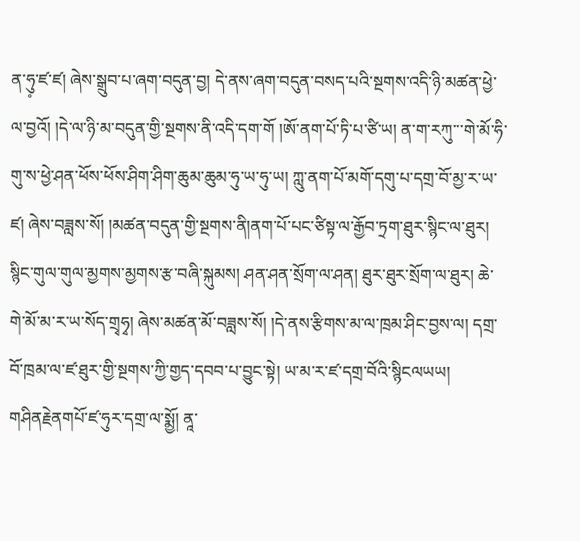ན་ཧུ༷་ཛ་ཛ། ཞེས་སྒྲུབ་པ་ཞག་བདུན་བྱ། དེ་ནས་ཞག་བདུན་བསད་པའི་སྔགས་འདི་ཉི་མཚན་ཕྱེ་ལ་བྱའོ། །དེ་ལ་ཉི་མ་བདུན་གྱི་སྔགས་ནི་འདི་དག་གོ །ཨོ་ནག་པོ་ཏི་པ་ཙི་ཡ། ན་ག་རཀུ་་་གེ་མོ་ཧི་གུ་ས་ཕྱེ་ཤན་ཕོས་ཕོས་ཤིག་ཤིག་ཆུམ་ཆུམ་ཧུ་ཡ་ཧུ་ཡ། ཀླུ་ནག་པོ་མགོ་དགུ་པ་དགྲ་བོ་མྱ་ར་ཡ་ཛ། ཞེས་བཟླས་སོ། །མཚན་བདུན་གྱི་སྔགས་ནི།ནག་པོ་པང་ཙིསྟ་ལ་རྒྱོབ་ཏྲག་ཐུར་སྙིང་ལ་ཐུར། སྙིང་གུལ་གུལ་མྱགས་མྱགས་རྩ་བཞི་སྐུམས། ཤན་ཤན་སྲོག་ལ་ཤན། ཐུར་ཐུར་སྲོག་ལ་ཐུར། ཆེ་གེ་མོ་མ་ར་ཡ་སོད་གྲྭཧྭ། ཞེས་མཚན་མོ་བཟླས་སོ། །དེ་ནས་རྩིགས་མ་ལ་ཁྲམ་ཤིང་བྱས་ལ། དགྲ་བོ་ཁྲམ་ལ་ཛ་ཐུར་གྱི་སྔགས་ཀྱི་གྱད་དབབ་པ་བྱུང་སྟེ། ཡ་མ་ར་ཛ་དགྲ་བོའི་སྙིངལཡཡ། གཤིནརྗེནགཔོ་ཛ་ཧུར་དགྲ་ལ་སྨྱོ། ནཱ་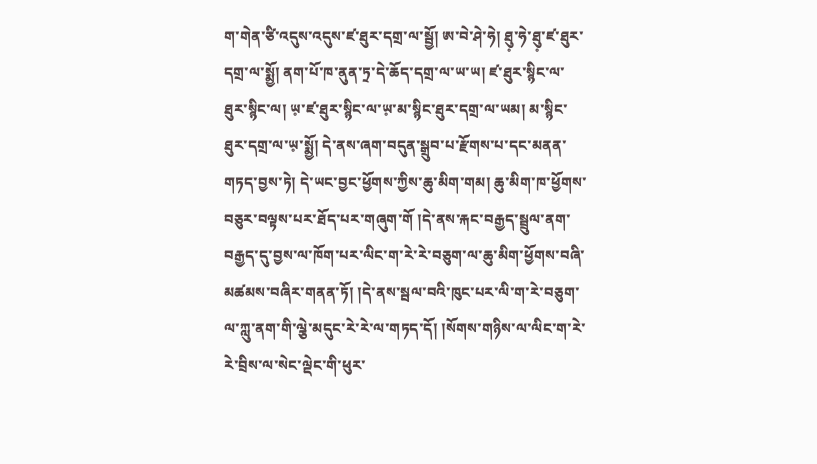ག་གེན་ཙི་འདུས་འདུས་ཛ་ཐུར་དགྲ་ལ་སྦྱོ། ཨ་བེ་ཤེ་ཧེ། ཐུ༷་ཧེ་ཐུ༷་ཛ་ཐུར་དགྲ་ལ་སྨྱོ། ནག་པོ་ཁ་ནུན་ཏྲ་དེ་ཆོད་དགྲ་ལ་ཡ་ཡ། ཛ་ཐུར་སྙིང་ལ་ཐུར་སྙིང་ལ། ཡ༷་ཛ་ཐུར་སྙིང་ལ་ཡ༷་མ་སྙིང་ཐུར་དགྲ་ལ་ཡམ། མ་སྙིང་ཐུར་དགྲ་ལ་ཡ༷་སྨྱོ། དེ་ནས་ཞག་བདུན་སྒྲུབ་པ་རྫོགས་པ་དང་མནན་གཏད་བྱས་ཏེ། དེ་ཡང་བྱང་ཕྱོགས་ཀྱིས་ཆུ་མིག་གམ། ཆུ་མིག་ཁ་ཕྱོགས་བཅུར་བལྟས་པར་ཐོད་པར་གཞུག་གོ །དེ་ནས་རྐང་བརྒྱད་སྦྲུལ་ནག་བརྒྱད་དུ་བྱས་ལ་ཁོག་པར་ལིང་ག་རེ་རེ་བཅུག་ལ་ཆུ་མིག་ཕྱོགས་བཞི་མཚམས་བཞིར་གནན་ཏོ། །དེ་ནས་སྦལ་བའི་ཁུང་པར་ལི་ག་རེ་བཅུག་ལ་ཀླུ་ནག་གི་ལྕེ་མདུང་རེ་རེ་ལ་གཏད་དོ། །སོགས་གཉིས་ལ་ལིང་ག་རེ་རེ་བྲིས་ལ་སེང་ལྡེང་གི་ཕུར་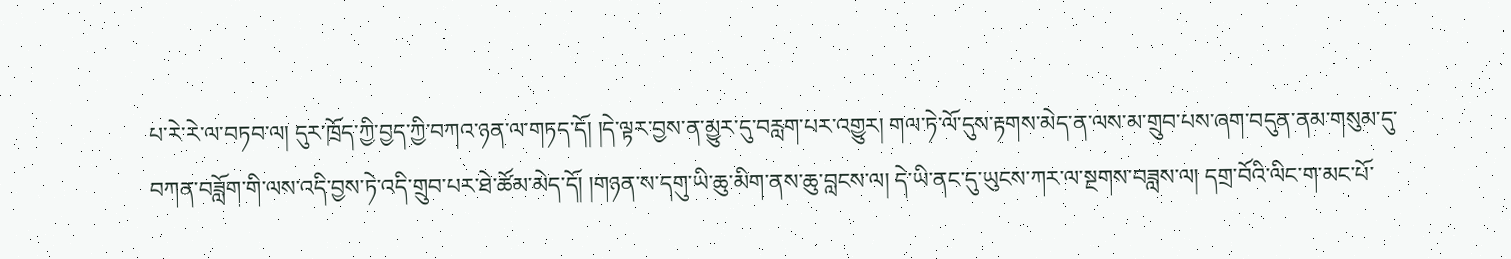པ་རེ་རེ་ལ་བཏབ་ལ། དུར་ཁྲོད་ཀྱི་བྱད་ཀྱི་བཀའ་ཉན་ལ་གཏད་དོ། །དེ་ལྟར་བྱས་ན་མྱུར་དུ་བརླག་པར་འགྱུར། གལ་ཏེ་ལོ་དུས་རྟགས་མེད་ན་ལས་མ་གྲུབ་པས་ཞག་བདུན་ནམ་གསུམ་དུ་བཀན་བཟློག་གི་ལས་འདི་བྱས་ཏེ་འདི་གྲུབ་པར་ཐེ་ཚོམ་མེད་དོ། །གཉན་ས་དགུ་ཡི་ཆུ་མིག་ནས་ཆུ་བླངས་ལ། དེ་ཡི་ནང་དུ་ཡུངས་ཀར་ལ་སྔགས་བཟླས་ལ། དགྲ་བོའི་ལིང་ག་མང་པོ་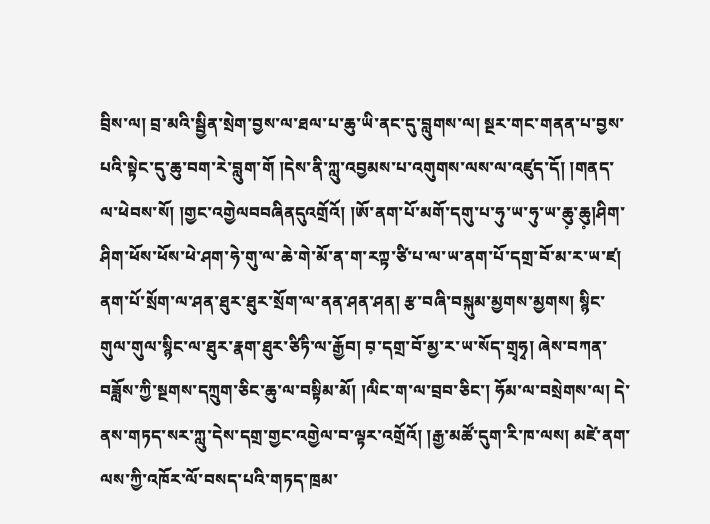བྲིས་ལ། བྲ་མའི་སྦྱིན་སྲེག་བྱས་ལ་ཐལ་པ་ཆུ་ཡི་ནང་དུ་བླུགས་ལ། སྔར་གང་གནན་པ་བྱས་པའི་སྟེང་དུ་ཆུ་བག་རེ་བླུག་གོ །དེས་ནི་ཀླུ་འབྱམས་པ་འགུགས་ལས་ལ་འཛུད་དོ། །གནད་ལ་ཕེབས་སོ། །གྱང་འགྱེལབབཞིནདུའགྲོའོ། །ཨོ་ནག་པོ་མགོ་དགུ་པ་ཧུ་ཡ་ཧུ་ཡ་ཆུ༷་ཆུ༷།ཤིག་ཤིག་ཕོས་ཕོས་ཕེ་ཤག་ཧེ་གུ་ལ་ཆེ་གེ་མོ་ན་ག་རཀྟ་ཙི་པ་ལ་ཡ་ནག་པོ་དགྲ་བོ་མ་ར་ཡ་ཛ། ནག་པོ་སྲོག་ལ་ཤན་ཐུར་ཐུར་སྲོག་ལ་ནན་ཤན་ཤན། རྩ་བཞི་བསྐུམ་མྱགས་མྱགས། སྙིང་གུལ་གུལ་སྙིང་ལ་ཐུར་རྣག་ཐུར་ཙིཏི་ལ་རྒྱོབ། བ༷་དགྲ་བོ་མྱ་ར་ཡ་སོད་གྲྭཧྭ། ཞེས་བཀན་བཟློས་ཀྱི་སྔགས་དཀྲུག་ཅིང་ཆུ་ལ་བསྟིམ་མོ། །ལིང་ག་ལ་བྲབ་ཅིང་། ཧོམ་ལ་བསྲེགས་ལ། དེ་ནས་གཏད་སར་ཀླུ་དེས་དགྲ་གྱང་འགྱེལ་བ་ལྟར་འགྲོའོ། །རྒྱ་མཚོ་དུག་རི་ཁ་ལས། མཛེ་ནག་ལས་ཀྱི་འཁོར་ལོ་བསད་པའི་གཏད་ཁྲམ་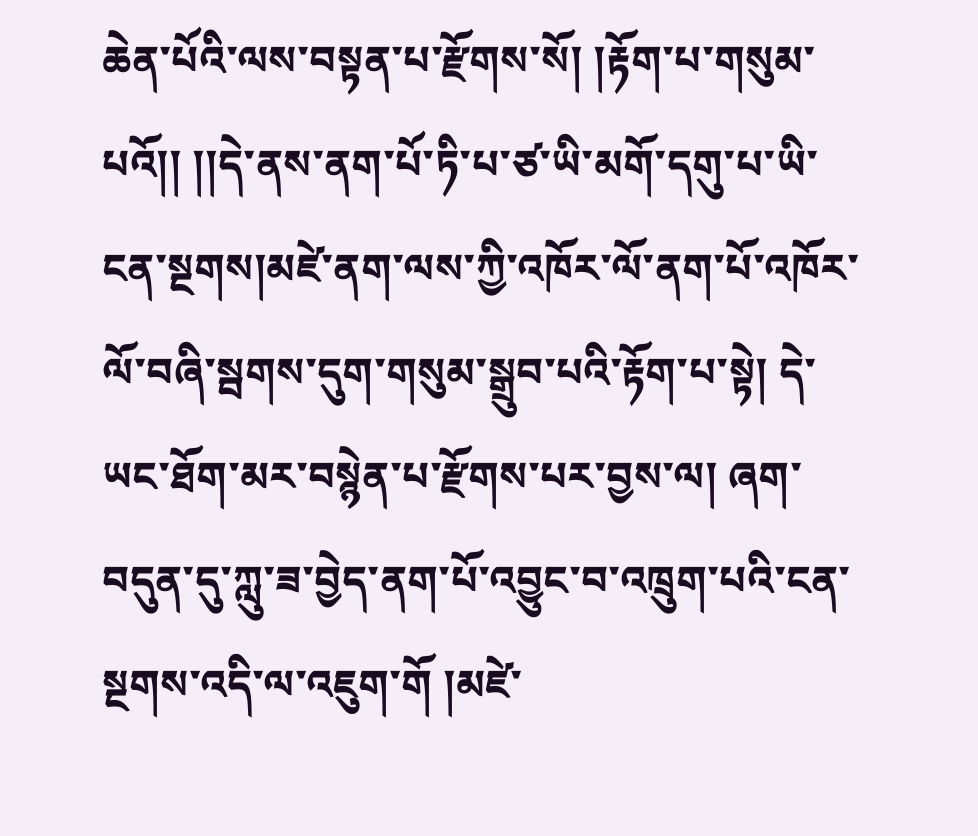ཆེན་པོའི་ལས་བསྟན་པ་རྫོགས་སོ། །རྟོག་པ་གསུམ་པའོ།། །།དེ་ནས་ནག་པོ་ཏི་པ་ཙ་ཡི་མགོ་དགུ་པ་ཡི་ངན་སྔགས།མཛེ་ནག་ལས་ཀྱི་འཁོར་ལོ་ནག་པོ་འཁོར་ལོ་བཞི་སྦགས་དུག་གསུམ་སྒྲུབ་པའི་རྟོག་པ་སྟེ། དེ་ཡང་ཐོག་མར་བསྙེན་པ་རྫོགས་པར་བྱས་ལ། ཞག་བདུན་དུ་ཀླུ་ཟ་བྱེད་ནག་པོ་འབྱུང་བ་འཁྲུག་པའི་ངན་སྔགས་འདི་ལ་འཇུག་གོ །མཛེ་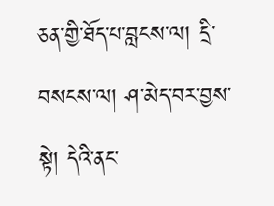ཅན་གྱི་ཐོད་པ་བླངས་ལ། དྲི་བསངས་ལ། ཤ་མེད་བར་བྱས་སྟེ། དེའི་ནང་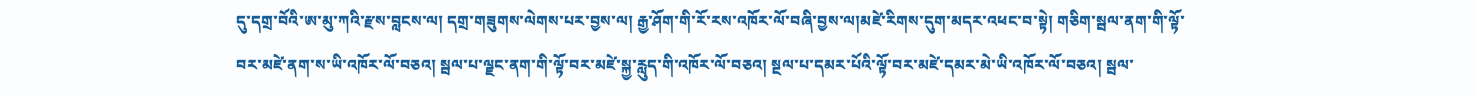དུ་དགྲ་བོའི་ཨ་མུ་ཀའི་རྫས་བླངས་ལ། དགྲ་གཟུགས་ལེགས་པར་བྱས་ལ། རྒྱ་ཤོག་གི་རོ་རས་འཁོར་ལོ་བཞི་བྱས་ལ།མཛེ་རིགས་དུག་མདར་འཕང་བ་སྟེ། གཅིག་སྦལ་ནག་གི་ལྟོ་བར་མཛེ་ནག་ས་ཡི་འཁོར་ལོ་བཅའ། སྦལ་པ་ལྗང་ནག་གི་ལྟོ་བར་མཛེ་སྐྱ་རླུད་གི་འཁོར་ལོ་བཅའ། སྔལ་པ་དམར་པོའི་ལྟོ་བར་མཛེ་དམར་མེ་ཡི་འཁོར་ལོ་བཅའ། སྦལ་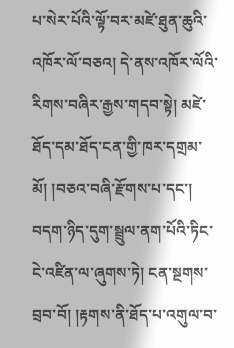པ་སེར་པོའི་ལྟོ་བར་མཛེ་ཐུན་ཆུའི་འཁོར་ལོ་བཅའ། དེ་ནས་འཁོར་ལོའི་རིགས་བཞིར་རྒྱས་གདབ་སྟེ། མཛེ་ཐོད་དམ་ཐོད་ངན་གྱི་ཁར་དགྲམ་མོ། །བཅའ་བཞི་རྫོགས་པ་དང་། བདག་ཉིད་དུག་སྦྲུལ་ནག་པོའི་ཏིང་ངེ་འཛིན་ལ་ཞུགས་ཏེ། ངན་སྔགས་བྲབ་བོ། །རྟགས་ནི་ཐོད་པ་འགུལ་བ་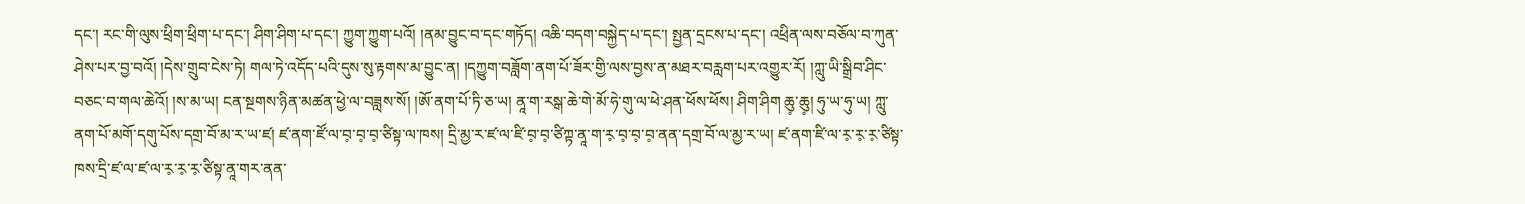དང་། རང་གི་ལུས་ཕྲིག་ཕྲིག་པ་དང་། ཤིག་ཤིག་པ་དང་། ཀྱུག་ཀྱུག་པའོ། །ནམ་བྱུང་བ་དང་གཏོད། འཆི་བདག་བསྐྱེད་པ་དང་། སྤྱན་དྲངས་པ་དང་། འཕྲིན་ལས་བཅོལ་བ་ཀུན་ཤེས་པར་བྱ་བའོ། །དེས་གྲུབ་ངེས་ཏེ། གལ་ཏེ་འདོད་པའི་དུས་སུ་རྟགས་མ་བྱུང་ན། །དཀྱུག་བཟློག་ནག་པོ་ཟོར་གྱི་ལས་བྱས་ན་མཐར་བརླག་པར་འགྱུར་རོ། །ཀླུ་ཡི་སྒྲིབ་ཤིང་བཅང་བ་གལ་ཆེའོ། །ས་མ་ཡ། ངན་སྔགས་ཉིན་མཚན་ཕྱེ་ལ་བཟླས་སོ། །ཨོ་ནག་པོ་ཏི་ཅ་ཡ། ནཱ་ག་རསྒ་ཆེ་གེ་མོ་ཧེ་གུ་ལ་ཕེ་ཤན་ཕོས་ཕོས། ཤིག་ཤིག ཆུ༷་ཆུ༷། ཧུ་ཡ་ཧུ་ཡ། ཀླུ་ནག་པོ་མགོ་དགུ་པོས་དགྲ་བོ་མ་ར་ཡ་ཛ། ཛ་ནག་ཛོ་ལ་བ༷་བ༷་བ༷་ཙིསྟ་ལ་ཁས། དྲི་མྱ་ར་ཛ་ལ་ཛི་བ༷་བ༷་ཙིཀྟ་ནཱ་ག་ར༷་བ༷་བ༷་བ༷་ནན་དགྲ་བོ་ལ་མྱ་ར་ཡ། ཛ་ནག་ཛི་ལ་ར༷་ར༷་ར༷་ཙིསྟ་ཁས་དྲི་ཛ་ལ་ཛ་ལ་ར༷་ར༷་ར༷་ཙིསྟ་ནཱ་གར་ནན་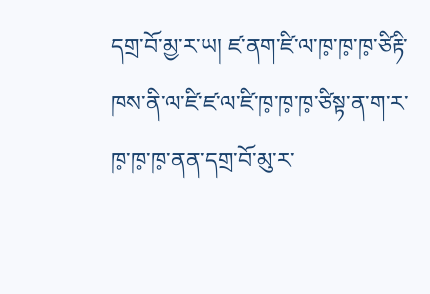དགྲ་བོ་མྱ་ར་ཡ། ཛ་ནག་ཛི་ལ་ཁ༷་ཁ༷་ཁ༷་ཙིརྟི་ཁས་ནི་ལ་ཛི་ཛ་ལ་ཛི་ཁ༷་ཁ༷་ཁ༷་ཙིསྟ་ན་ག་ར་ཁ༷་ཁ༷་ཁ༷་ནན་དགྲ་བོ་མུ་ར་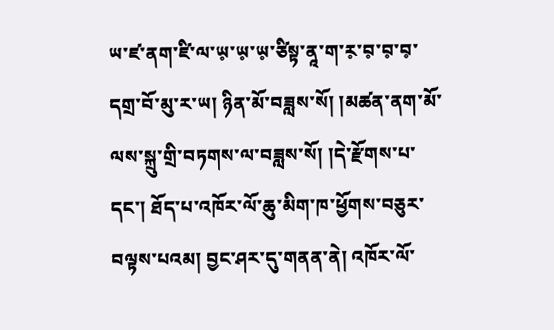ཡ་ཛ་ནག་ཛི་ལ་ཡ༷་ཡ༷་ཡ༷་ཙིསྟ་ནཱ་ག་ར༷་བ༷་བ༷་བ༷་དགྲ་བོ་མུ་ར་ཡ། ཉིན་མོ་བཟླས་སོ། །མཚན་ནག་མོ་ལས་སྐྲུ་གྲི་བཏགས་ལ་བཟླས་སོ། །དེ་རྫོགས་པ་དང་། ཐོད་པ་འཁོར་ལོ་ཆུ་མིག་ཁ་ཕྱོགས་བཅུར་བལྟས་པའམ། བྱང་ཤར་དུ་གནན་ནེ། འཁོར་ལོ་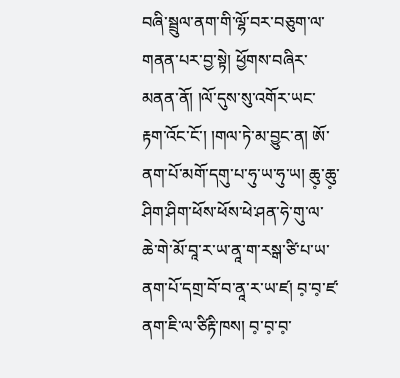བཞི་སྦྲུལ་ནག་གི་ལྷོ་བར་བཅུག་ལ་གནན་པར་བྱ་སྟེ། ཕྱོགས་བཞིར་མནན་ནོ། །ལོ་དུས་སུ་འགོར་ཡང་རྟག་འོང་ངོ་། །གལ་ཏེ་མ་བྱུང་ན། ཨོ་ནག་པོ་མགོ་དགུ་པ་ཧུ་ཡ་ཧུ་ཡ། ཆུ༷་ཆུ༷་ཤིག་ཤིག་ཕོས་ཕོས་ཕེ་ཤན་ཧེ་གུ་ལ་ཆེ་གེ་མོ་བཱ་ར་ཡ་ནཱ་ག་རསྒ་ཙི་པ་ཡ་ནག་པོ་དགྲ་བོ་བ་ནཱ་ར་ཡ་ཛ། བ༷་བ༷་ཛ་ནག་ཇི་ལ་ཙིརྟི་ཁས། བ༷་བ༷་བ༷་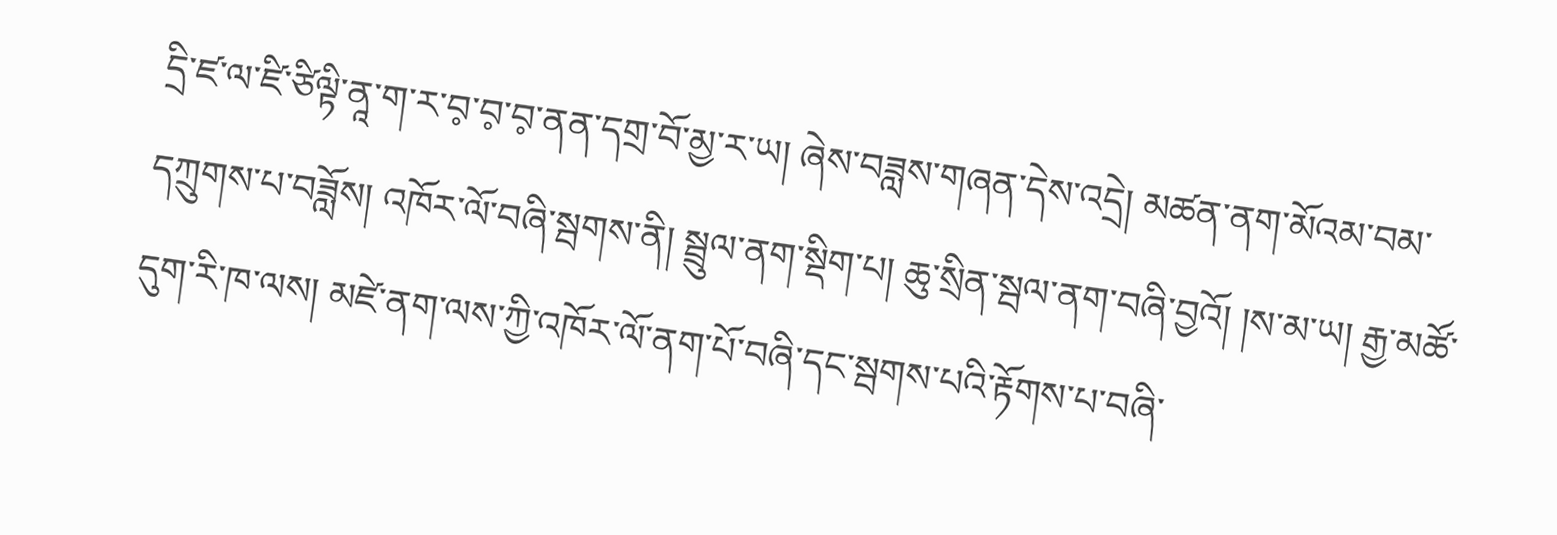དྲི་ཛ་ལ་ཛི་ཙིལྟི་ནཱ་ག་ར་བ༷་བ༷་བ༷་ནན་དགྲ་བོ་མྱ་ར་ཡ། ཞེས་བཟླས་གཞན་དེས་འདྲེ། མཚན་ནག་མོའམ་བམ་དཀྲུགས་པ་བཟློས། འཁོར་ལོ་བཞི་སྦགས་ནི། སྦྲུལ་ནག་སྡིག་པ། ཆུ་སྲིན་སྦལ་ནག་བཞི་བྱའོ། །ས་མ་ཡ། རྒྱ་མཚོ་དུག་རི་ཁ་ལས། མཛེ་ནག་ལས་ཀྱི་འཁོར་ལོ་ནག་པོ་བཞི་དང་སྦགས་པའི་རྟོགས་པ་བཞི་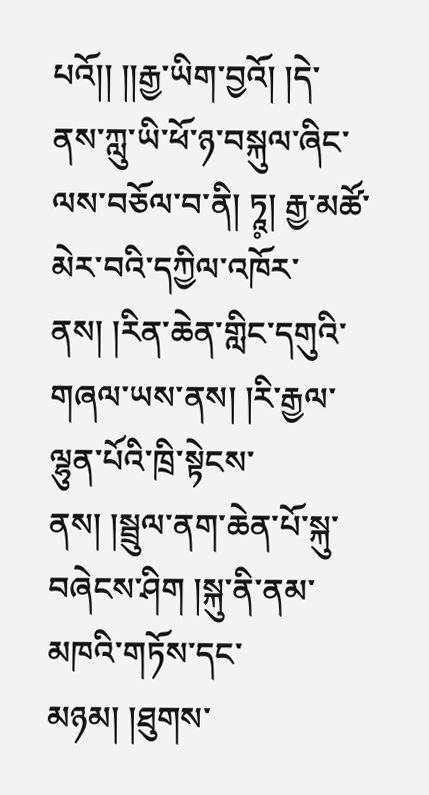པའོ།། །།རྒྱ་ཡིག་བྱའོ། །དེ་ནས་ཀླུ་ཡི་ཕོ་ཉ་བསྐུལ་ཞིང་ལས་བཅོལ་བ་ནི། ཏཱ༷། རྒྱ་མཚོ་མེར་བའི་དཀྱིལ་འཁོར་ནས། །རིན་ཆེན་གླིང་དགུའི་གཞལ་ཡས་ནས། །རི་རྒྱལ་ལྷུན་པོའི་ཁྲི་སྟེངས་ནས། །སྦྲུལ་ནག་ཆེན་པོ་སྐུ་བཞེངས་ཤིག །སྐུ་ནི་ནམ་མཁའི་གཏོས་དང་མཉམ། །ཐུགས་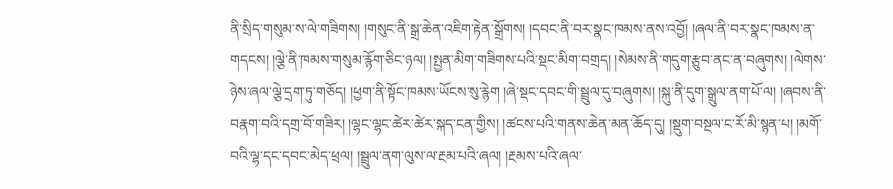ནི་སྲིད་གསུམ་ས་ལེ་གཟིགས། །གསུང་ནི་སྒྲ་ཆེན་འཇིག་རྟེན་སྒྲོགས། །དབང་ནི་བར་སྣང་ཁམས་ནས་འབྱོ། །ཞལ་ནི་བར་སྣང་ཁམས་ན་གདངས། །ལྕེ་ནི་ཁམས་གསུམ་རྙོག་ཅིང་ཉལ། །སྤྱན་མིག་གཟིགས་པའི་སྡང་མིག་བགྲད། །སེམས་ནི་གདུག་རྩུབ་ནང་ན་བཞུགས། །ལེགས་ཉེས་ཞལ་ལྕེ་དྲག་ཏུ་གཅོད། །ཕྱག་ནི་སྟོང་ཁམས་ཡོངས་སུ་རྙེག །ཞེ་སྡང་དབང་གི་སྦྲུལ་དུ་བཞུགས། །སྐུ་ནི་དུག་སྒྲུལ་ནག་པོ་ལ། །ཞབས་ནི་བརྣག་བའི་དགྲ་བོ་གཟིར། །ལྷང་ལྷང་ཚེར་ཚེར་སྐད་ངན་གྱིས། །ཚངས་པའི་གནས་ཆེན་མན་ཆོད་དུ། །སྡུག་བསྔལ་ང་རོ་མི་སྙན་པ། །མགོ་བའི་ལྷ་དང་དབང་མེད་ཕྲལ། །སྦྲུལ་ནག་ལུས་ལ་རྔམ་པའི་ཞལ། །རྔམས་པའི་ཞལ་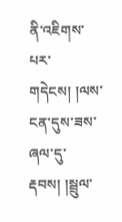ནི་འཇིགས་པར་གདེངས། །ལས་ངན་དུས་ཟས་ཞལ་དུ་རྡབས། །སྦྲུལ་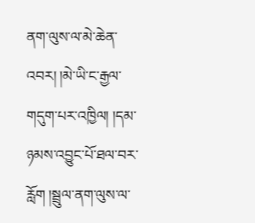ནག་ལུས་ལ་མེ་ཆེན་འབར། །མེ་ཡི་ང་རྒྱལ་གདུག་པར་འཁྱིལ། །དམ་ཉམས་འབྱུང་པོ་ཐལ་བར་རློག །སྦྲུལ་ནག་ལུས་ལ་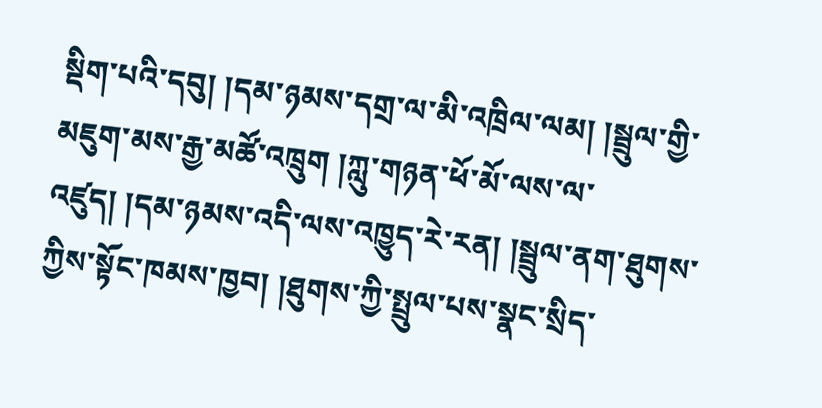སྡིག་པའི་དབུ། །དམ་ཉམས་དགྲ་ལ་མི་འཁྲིལ་ལམ། །སྦྲུལ་གྱི་མཇུག་མས་རྒྱ་མཚོ་འཁྲུག །ཀླུ་གཉན་ཕོ་མོ་ལས་ལ་འཛུད། །དམ་ཉམས་འདི་ལས་འཁྱུད་རེ་རན། །སྦྲུལ་ནག་ཐུགས་ཀྱིས་སྟོང་ཁམས་ཁྱབ། །ཐུགས་ཀྱི་སྤྲུལ་པས་སྣང་སྲིད་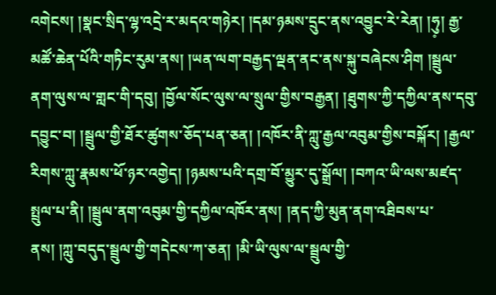འགེངས། །སྣང་སྲིད་ལྷ་འདྲེ་ར་མདའ་གཉེར། །དམ་ཉམས་དྲུང་ནས་འབྱུང་རེ་རེན། །ཧུ༷། རྒྱ་མཚོ་ཆེན་པོའི་གཏིང་རུམ་ནས། །ཡན་ལག་བརྒྱད་ལྡན་ནང་ནས་སྐུ་བཞེངས་ཤིག །སྦྲུལ་ནག་ལུས་ལ་གླང་གི་དབུ། །བྱོལ་སོང་ལུས་ལ་སྲུལ་གྱིས་བརྒྱན། །ཐུགས་ཀྱི་དཀྱིལ་ནས་དབུ་དབྱུང་བ། །སྦྲུལ་གྱི་ཐོར་ཚུགས་ཅོད་པན་ཅན། །འཁོར་ནི་ཀླུ་རྒྱལ་འབུམ་གྱིས་བསྐོར། །རྒྱལ་རིགས་ཀླུ་རྣམས་ཕོ་ཉར་འགྱེད། །ཉམས་པའི་དགྲ་བོ་མྱུར་དུ་སྒྲོལ། །བཀའ་ཡི་ལས་མཛད་སྤྲུལ་པ་ནི། །སྦྲུལ་ནག་འབུམ་གྱི་དཀྱིལ་འཁོར་ནས། །ནད་ཀྱི་མུན་ནག་འཐིབས་པ་ནས། །ཀླུ་བདུད་སྦྲུལ་གྱི་གདེངས་ཀ་ཅན། །མི་ཡི་ལུས་ལ་སྦྲུལ་གྱི་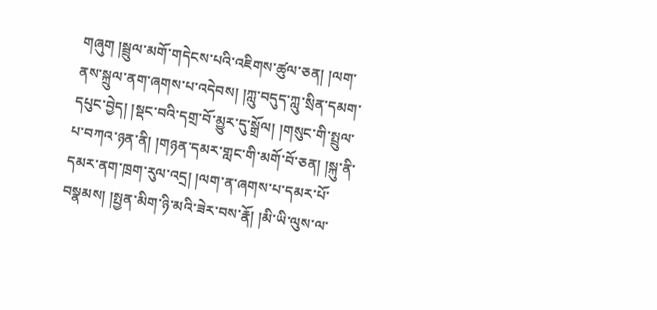གཞུག །སྦྲུལ་མགོ་གདེངས་པའི་འཇིགས་ཚུལ་ཅན། །ལག་ནས་སྐྲུལ་ནག་ཞགས་པ་འདེབས། །ཀླུ་བདུད་ཀླུ་སྲིན་དམག་དཔུང་བྱེད། །སྡང་བའི་དགྲ་བོ་མྱུར་དུ་སྒྲོལ། །གསུང་གི་སྤྲུལ་པ་བཀའ་ཉན་ནི། །གཉན་དམར་གླང་གི་མགོ་བོ་ཅན། །སྐུ་ནི་དམར་ནག་ཁྲག་རུལ་འདྲ། །ལག་ན་ཞགས་པ་དམར་པོ་བསྣམས། །སྤྱན་མིག་ཉི་མའི་ཟེར་བས་རྣོ། །མི་ཡི་ལུས་ལ་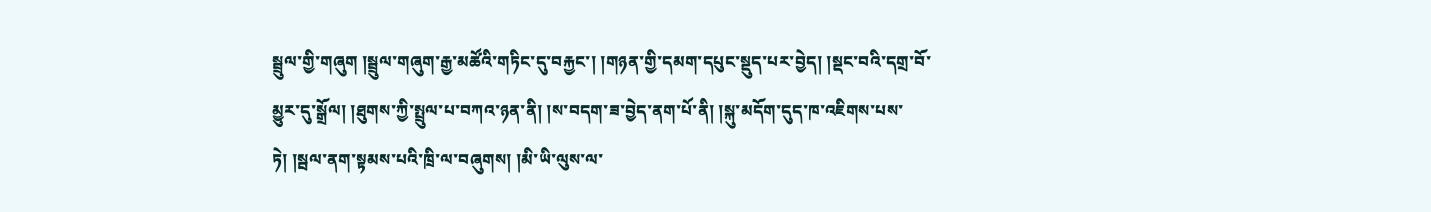སྦྲུལ་གྱི་གཞུག །སྦྲུལ་གཞུག་རྒྱ་མཚོའི་གཏིང་དུ་བརྐྱང་། །གཉན་གྱི་དམག་དཔུང་སྡུད་པར་བྱེད། །སྡང་བའི་དགྲ་བོ་མྱུར་དུ་སྒྲོལ། །ཐུགས་ཀྱི་སྤྲུལ་པ་བཀའ་ཉན་ནི། །ས་བདག་ཟ་བྱེད་ནག་པོ་ནི། །སྐུ་མདོག་དུད་ཁ་འཇིགས་པས་ཏེ། །སྦལ་ནག་སྟམས་པའི་ཁྲི་ལ་བཞུགས། །མི་ཡི་ལུས་ལ་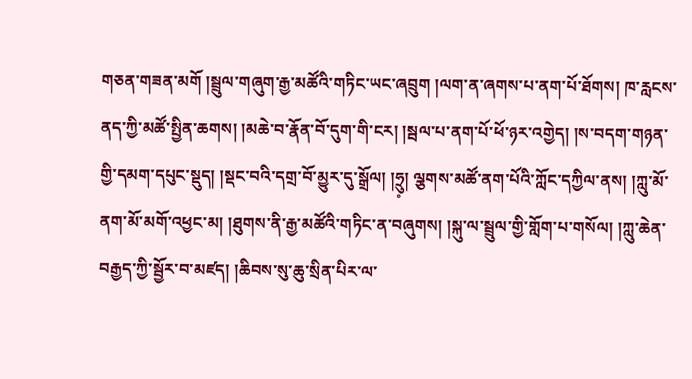གཅན་གཟན་མགོ །སྦྲུལ་གཞུག་རྒྱ་མཚོའི་གཏིང་ཡང་ཞབྲུག །ལག་ན་ཞགས་པ་ནག་པོ་ཐོགས། ཁ་རླངས་ནད་ཀྱི་མཚོ་སྤྱིན་ཆགས། །མཆེ་བ་རྣོན་བོ་དུག་གི་ངར། །སྦལ་པ་ནག་པོ་ཕོ་ཉར་འགྱེད། །ས་བདག་གཉན་གྱི་དམག་དཔུང་སྡུད། །སྡང་བའི་དགྲ་བོ་མྱུར་དུ་སྒྲོལ། །ཧྲུ༷། ལྕགས་མཚོ་ནག་པོའི་ཀློང་དཀྱིལ་ནས། །ཀླུ་མོ་ནག་མོ་མགོ་འཕྱང་མ། །ཐུགས་ནི་རྒྱ་མཚོའི་གཏིང་ན་བཞུགས། །སྐུ་ལ་སྦྲུལ་གྱི་གློག་པ་གསོལ། །ཀླུ་ཆེན་བརྒྱད་ཀྱི་སྦྱོར་བ་མཛད། །ཆིབས་སུ་ཆུ་སྲིན་པིར་ལ་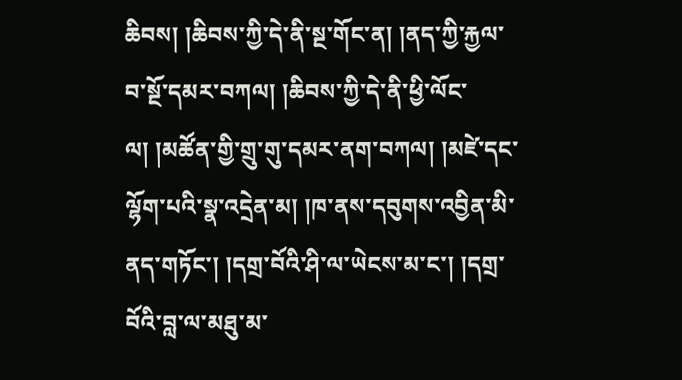ཆིབས། །ཆིབས་ཀྱི་དེ་ནི་སྔ་གོང་ན། །ནད་ཀྱི་རྐྱལ་བ་སྔོ་དམར་བཀལ། །ཆིབས་ཀྱི་དེ་ནི་ཕྱི་ལོང་ལ། །མཚོན་གྱི་གྲུ་གུ་དམར་ནག་བཀལ། །མཛེ་དང་ལྷོག་པའི་སྣ་འདྲེན་མ། །ཁ་ནས་དབུགས་འབྱིན་མི་ནད་གཏོང་། །དགྲ་བོའི་ཤི་ལ་ཡེངས་མ་ང་། །དགྲ་བོའི་བླ་ལ་མཐུ་མ་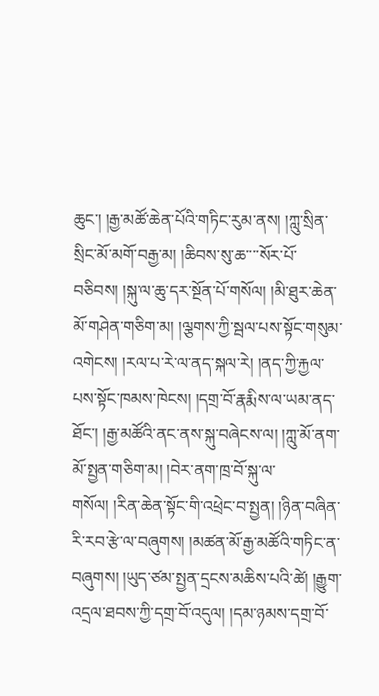ཆུང་། །རྒྱ་མཚོ་ཆེན་པོའི་གཏིང་རུམ་ནས། །ཀླུ་སྲིན་སྲིང་མོ་མགོ་བརྒྱ་མ། །ཆིབས་སུ་ཆ་་་་སོར་པོ་བཅིབས། །སྐུ་ལ་ཆུ་དར་སྔོན་པོ་གསོལ། །མི་ཐུར་ཆེན་མོ་གཤེན་གཅིག་མ། །ལྕགས་ཀྱི་སྦལ་པས་སྟོང་གསུམ་འགེངས། །རལ་པ་རེ་ལ་ནད་སྐལ་རེ། །ནད་ཀྱི་རྐྱལ་པས་སྟོང་ཁམས་ཁེངས། །དགྲ་བོ་རྣརྨིས་ལ་ཡམ་ནད་ཐོང་། །རྒྱ་མཚོའི་ནང་ནས་སྐུ་བཞེངས་ལ། །ཀླུ་མོ་ནག་མོ་སྤྱན་གཅིག་མ། །བེར་ནག་ཁྲ་བོ་སྐུ་ལ་གསོལ། །རིན་ཆེན་སྟོང་གི་འཕྲེང་བ་སྤྱན། །ཉིན་བཞིན་རི་རབ་རྩེ་ལ་བཞུགས། །མཚན་མོ་རྒྱ་མཚོའི་གཏིང་ན་བཞུགས། །ཡུད་ཙམ་སྤྱན་དྲངས་མཆིས་པའི་ཚེ། །རྒྱུག་འདྲལ་ཐབས་ཀྱི་དགྲ་བོ་འདུལ། །དམ་ཉམས་དགྲ་བོ་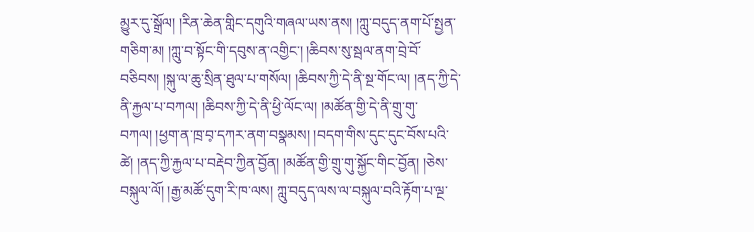མྱུར་དུ་སྒྲོལ། །རིན་ཆེན་གླིང་དགུའི་གཞལ་ཡས་ནས། །ཀླུ་བདུད་ནག་པོ་སྤྱན་གཅིག་མ། །ཀླུ་བ་སྟོང་གི་དབུས་ན་འགྱིང་། །ཆིབས་སུ་སྦལ་ནག་བྲེ་བོ་བཅིབས། །སྐུ་ལ་ཆུ་སྲིན་ཐུལ་པ་གསོལ། །ཆིབས་ཀྱི་དེ་ནི་སྔ་གོང་ལ། །ནད་ཀྱི་དེ་ནི་རྐྱལ་པ་བཀལ། །ཆིབས་ཀྱི་དེ་ནི་ཕྱི་ལོང་ལ། །མཚོན་གྱི་དེ་ནི་གྲུ་གུ་བཀལ། །ཕྱག་ན་ཁྲ་བ༷་དཀར་ནག་བསྣམས། །བདག་གིས་དུང་དུང་བོས་པའི་ཚེ། །ནད་ཀྱི་རྐྱལ་པ་བརྡེབ་ཀྱིན་བྱོན། །མཚོན་གྱི་གྲུ་གུ་སྐྱོང་གིང་བྱོན། །ཅེས་བསྐུལ་ལོ། །རྒྱ་མཚོ་དུག་རི་ཁ་ལས། ཀླུ་བདུད་ལས་ལ་བསྐུལ་བའི་རྟོག་པ་ལྔ་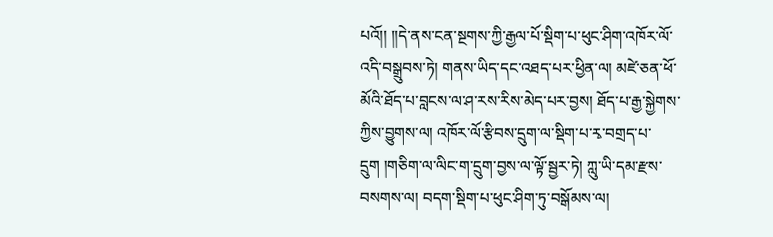པའོ།། །།དེ་ནས་ངན་སྔགས་ཀྱི་རྒྱལ་པོ་སྡིག་པ་ཕུང་ཤིག་འཁོར་ལོ་འདི་བསྒྲུབས་ཏེ། གནས་ཡིད་དང་འཐད་པར་ཕྱིན་ལ། མཛེ་ཅན་ཕོ་མོའི་ཐོད་པ་བླངས་ལ་ཤ་རས་རིས་མེད་པར་བྱས། ཐོད་པ་རྒྱ་སྐྱེགས་ཀྱིས་བྱུགས་ལ། འཁོར་ལོ་རྩིབས་དྲུག་ལ་སྡིག་པ་རྭ་བགྲད་པ་དྲུག །གཅིག་ལ་ལིང་ག་དྲུག་བྱས་ལ་ལྟོ་སྦྱར་ཏེ། ཀླུ་ཡི་དམ་རྫས་བསགས་ལ། བདག་སྡིག་པ་ཕུང་ཤིག་ཏུ་བསྒོམས་ལ།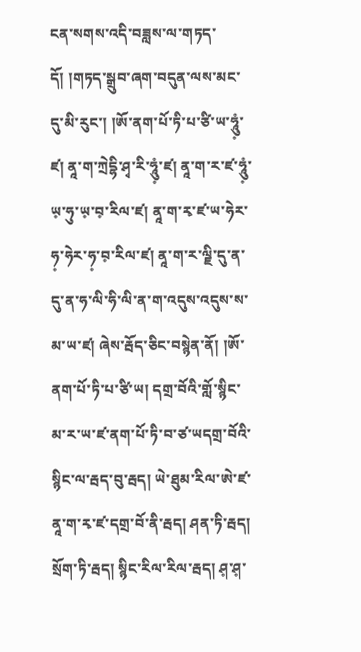ངན་སགས་འདི་བཟླས་ལ་གཏད་དོ། །གཏད་སྒྲུབ་ཞག་བདུན་ལས་མང་དུ་མི་རུང་། །ཨོ་ནག་པོ་ཏི་པ་ཙི་ཡ་ཧཱུཾ༷་ཛ། ནཱ་ག་ཀྲེདྷི་ཤྭ་རི་ཧཱུཾ༷་ཛ། ནཱ་ག་ར་ཛ་ཧཱུཾ༷་ཡ༷་ཧུ་ཡ༷་བ༷་རིལ་ཛ། ནཱ་ག་རྭ་ཛ་ཡ་ཧེར་ཧ༷་ཧེར་ཧ༷་བ༷་རིལ་ཛ། ནཱ་ག་ར་ལྗི་དུ་ན་དུ་ན་ཧ་ལི་ཧི་ལི་ན་ག་འདུས་འདུས་ས་མ་ཡ་ཛ། ཞེས་རྦོད་ཅིང་བསྙེན་ནོ། །ཨོ་ནག་པོ་ཏི་པ་ཙི་ཡ། དགྲ་བོའི་གློ་སྙིང་མ་ར་ཡ་ཛ་ནག་པོ་ཏི་བ་ཙ་ཡདགྲ་བོའི་སྙིང་ལ་རྦད་བུ་རྦད། ཡེ་ཐུམ་རིལ་ཨེ་ཛ་ནཱ་ག་རྭ་ཛ་དགྲ་བོ་ནི་རྦད། ཤན་ཏི་རྦད། སྲོག་ཏི་རྦད། སྙིང་རིལ་རིལ་རྦད། ཤ༷་ཤ༷་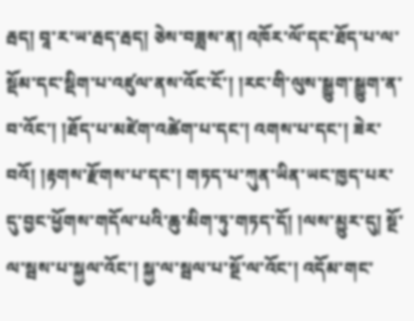རྦད། བཱ་ར་ཡ་རྦད་རྦད། ཅེས་བཟླས་ན། འཁོར་ལོ་དང་ཐོད་པ་ལ་སྡོམ་དང་སྡིག་པ་འཛུལ་ནས་འོང་ངོ་། །རང་གི་ལུས་སྒྱུག་སྒྱུག་ན་བ་འོང་། །ཐོད་པ་མཛེག་འཚེག་པ་དང་། འགས་པ་དང་། ཟེར་བའོ། །རྟགས་རྫོགས་པ་དང་། གཏད་པ་ཀུན་ཡིན་ཡང་ཁྱད་པར་དུ་བྱང་ཕྱོགས་གདོལ་པའི་ཆུ་མིག་ཏུ་གཏད་དོ། །ལས་མྱུར་དུ། སྔོ་ལ་སྦས་པ་སྐྱལ་འོང་། སྐྱ་ལ་སྦལ་པ་སྔོ་ལ་འོང་། འདོམ་གང་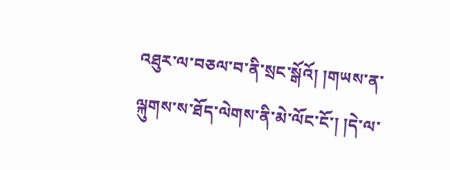འཐུར་ལ་བཅལ་བ་ནི་སྲང་སྒོའོ། །གཡས་ན་ལྐུགས་ས་ཐོད་ལེགས་ནི་མེ་ལོང་ངོ་། །དེ་ལ་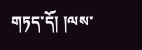གཏད་དོ། །ལས་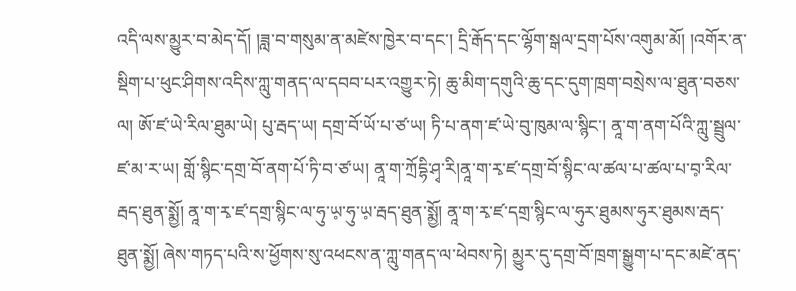འདི་ལས་མྱུར་བ་མེད་དོ། །ཟླ་བ་གསུམ་ན་མཛེས་ཁྱེར་བ་དང་། དྲི་རྒོད་དང་ལྷོག་སྒལ་དྲག་པོས་འགུམ་མོ། །འགོར་ན་སྡིག་པ་ཕུང་ཤིགས་འདིས་ཀླུ་གནད་ལ་དབབ་པར་འགྱུར་ཏེ། ཆུ་མིག་དགུའི་ཆུ་དང་དུག་ཁྲག་བསྲེས་ལ་ཐུན་བཅས་ལ། ཨོ་ཛ་ཡེ་རིལ་ཐུམ་ཡེ། པུ་རྦད་ཡ། དགྲ་བོ་ཡོ་པ་ཙ་ཡ། ཏི་པ་ནག་ཛ་ཡེ་བུ་ཁུམ་ལ་སྙིང་། ནཱ་ག་ནག་པོའི་ཀླུ་སྦྲུལ་ཛ་མ་ར་ཡ། གློ་སྙིང་དགྲ་བོ་ནག་པོ་ཏི་བ་ཙ་ཡ། ནཱ་ག་ཀྲོདྷི་ཤྭ་རི།ནཱ་ག་རྭ་ཛ་དགྲ་བོ་སྙིང་ལ་ཚལ་པ་ཚལ་པ་བ༷་རིལ་རྦད་ཐུན་སྨྱོ། ནཱ་ག་རྭ་ཛ་དགྲ་སྙིང་ལ་ཧུ་ཡ༷་ཧུ་ཡ༷་རྦད་ཐུན་སྨྱོ། ནཱ་ག་རྭ་ཛ་དགྲ་སྙིང་ལ་ཧུར་ཐུམས་ཧུར་ཐུམས་རྦད་ཐུན་སྨྱོ། ཞེས་གཏད་པའི་ས་ཕྱོགས་སུ་འཕངས་ན་ཀླུ་གནད་ལ་ཕེབས་ཏེ། མྱུར་དུ་དགྲ་བོ་ཁྲག་སྒྱུག་པ་དང་མཛེ་ནད་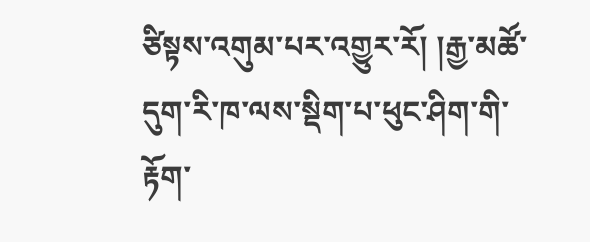ཙིསྟས་འགུམ་པར་འགྱུར་རོ། །རྒྱ་མཚོ་དུག་རི་ཁ་ལས་སྡིག་པ་ཕུང་ཤིག་གི་རྟོག་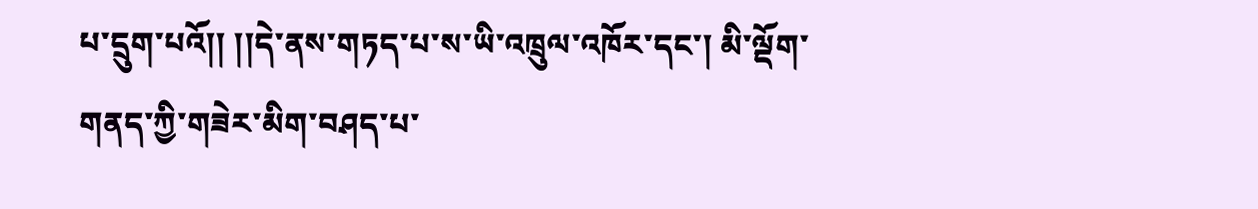པ་དྲུག་པའོ།། །།དེ་ནས་གཏད་པ་ས་ཡི་འཁྲུལ་འཁོར་དང་། མི་ལྡོག་གནད་ཀྱི་གཟེར་མིག་བཤད་པ་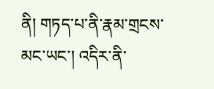ནི། གཏད་པ་ནི་རྣམ་གྲངས་མང་ཡང་། འདིར་ནི་